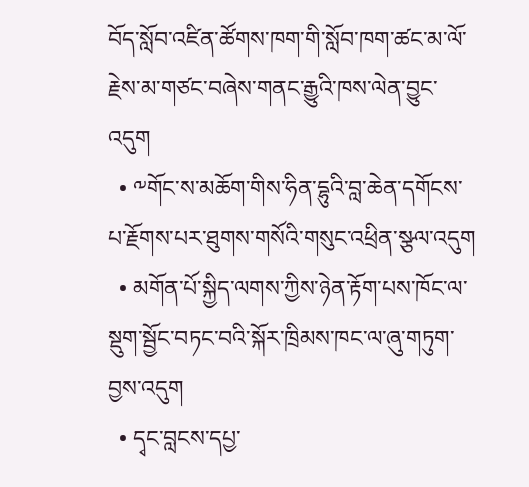བོད་སློབ་འཛིན་ཚོགས་ཁག་གི་སློབ་ཁག་ཚང་མ་ལོ་རྗེས་མ་གཙང་བཞེས་གནང་རྒྱུའི་ཁས་ལེན་བྱུང་འདུག
  • ༸གོང་ས་མཆོག་གིས་ཧིན་དྷུའི་བླ་ཆེན་དགོངས་པ་རྗོགས་པར་ཐུགས་གསོའི་གསུང་འཕྲིན་སྩལ་འདུག
  • མགོན་པོ་སྐྱིད་ལགས་ཀྱིས་ཉེན་རྟོག་པས་ཁོང་ལ་སྡུག་སྦྱོང་བཏང་བའི་སྐོར་ཁྲིམས་ཁང་ལ་ཞུ་གཏུག་བྱས་འདུག
  • དྭང་བླངས་དཔྱ་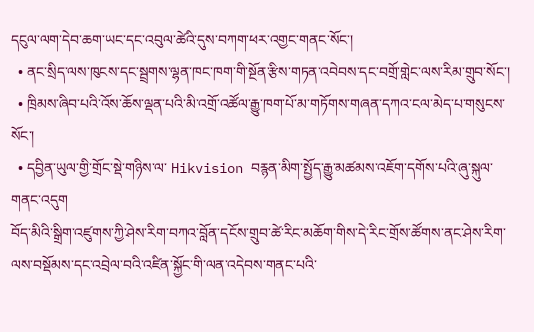དངུལ་ལག་དེབ་ཆག་ཡང་དང་འབུལ་ཚེའི་དུས་བཀག་ཕར་འགྱང་གནང་སོང་།
  • ནང་སྲིད་ལས་ཁུངས་དང་སྦྲགས་ལྷན་ཁང་ཁག་གི་སྔོན་རྩིས་གཏན་འབེབས་དང་བགྲོ་གླེང་ལས་རིམ་གྲུབ་སོང་།
  • ཁྲིམས་ཞིབ་པའི་འོས་ཆོས་ལྡན་པའི་མི་འགྲོ་འཚོལ་རྒྱུ་ཁག་པོ་མ་གཏོགས་གཞན་དཀའ་ངལ་མེད་པ་གསུངས་སོང་།
  • དབྱིན་ཡུལ་གྱི་གྲོང་སྡེ་གཉིས་ལ་ Hikvision བརྙན་མིག་སྤྱོད་རྒྱུ་མཚམས་འཇོག་དགོས་པའི་ཞུ་སྐུལ་གནང་འདུག
བོད་མིའི་སྒྲིག་འཛུགས་ཀྱི་ཤེས་རིག་བཀའ་བློན་དངོས་གྲུབ་ཚེ་རིང་མཆོག་གིས་དེ་རིང་གྲོས་ཚོགས་ནང་ཤེས་རིག་ལས་བསྡོམས་དང་འབྲེལ་བའི་འཛིན་སྐྱོང་གི་ལན་འདེབས་གནང་པའི་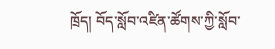ཁྲོད། བོད་སློབ་འཛིན་ཚོགས་ཀྱི་སློབ་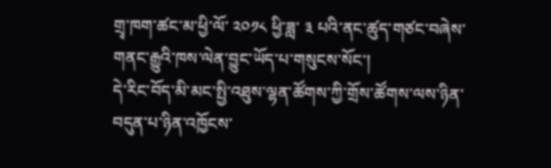གྲྭ་ཁག་ཚང་མ་ཕྱི་ལོ་ ༢༠༡༨ ཕྱི་ཟླ་ ༣ པའི་ནང་ཚུད་གཙང་བཞེས་གནང་རྒྱུའི་ཁས་ལེན་བྱུང་ཡོད་པ་གསུངས་སོང་།
དེ་རིང་བོད་མི་མང་སྤྱི་འཐུས་ལྷན་ཚོགས་ཀྱི་གྲོས་ཚོགས་ལས་ཉིན་བདུན་པ་ཉིན་འཁྱོངས་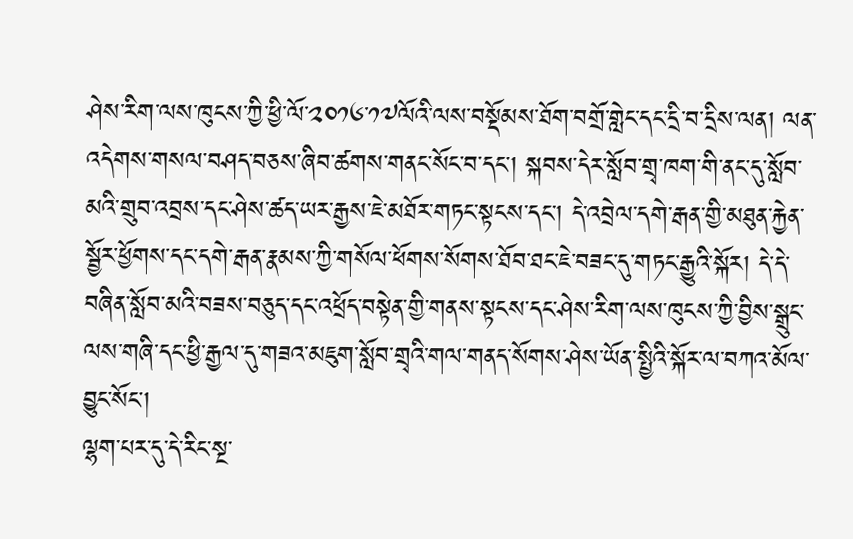ཤེས་རིག་ལས་ཁུངས་ཀྱི་ཕྱི་ལོ་༢༠༡༦་༡༧ལོའི་ལས་བསྡོམས་ཐོག་བགྲོ་གླེང་དང་དྲི་བ་དྲིས་ལན། ལན་འདེགས་གསལ་བཤད་བཅས་ཞིབ་ཚགས་གནང་སོང་བ་དང་། སྐབས་དེར་སློབ་གྲྭ་ཁག་གི་ནང་དུ་སློབ་མའི་གྲུབ་འབྲས་དང་ཤེས་ཚད་ཡར་རྒྱས་ཇེ་མཐོར་གཏང་སྟངས་དང་། དེ་འབྲེལ་དགེ་རྒན་གྱི་མཐུན་རྐྱེན་སྦྱོར་ཕྱོགས་དང་དགེ་རྒན་རྣམས་ཀྱི་གསོལ་ཕོགས་སོགས་ཐོབ་ཐང་ཇེ་བཟང་དུ་གཏང་རྒྱུའི་སྐོར། དེ་དེ་བཞིན་སློབ་མའི་བཟས་བཅུད་དང་འཕྲོད་བསྟེན་གྱི་གནས་སྟངས་དང་ཤེས་རིག་ལས་ཁུངས་ཀྱི་བྱིས་སྒྲུང་ལས་གཞི་དང་ཕྱི་རྒྱལ་དུ་གཟའ་མཇུག་སློབ་གྲྭའི་གལ་གནད་སོགས་ཤེས་ཡོན་སྤྱིའི་སྐོར་ལ་བཀའ་མོལ་བྱུང་སོང་།
ལྷག་པར་དུ་དེ་རིང་སྔ་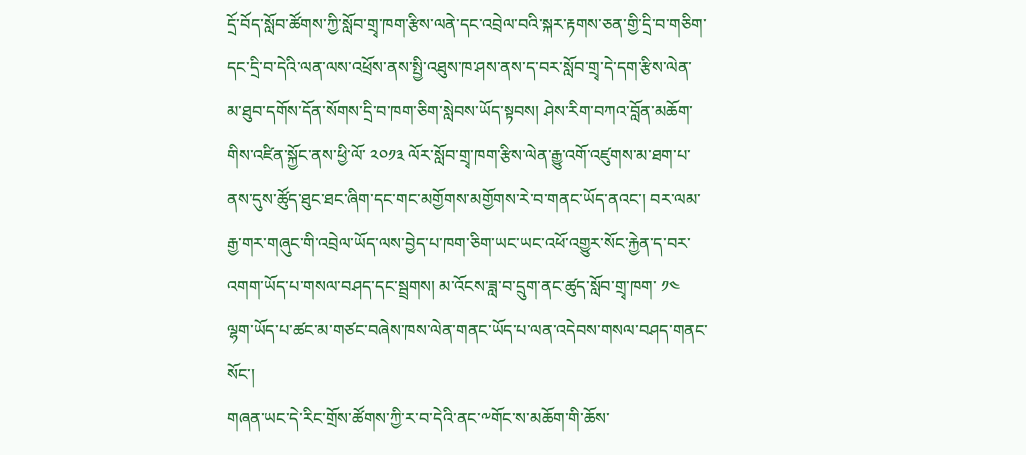དྲོ་བོད་སློབ་ཚོགས་ཀྱི་སློབ་གྲྭ་ཁག་རྩིས་ལནེ་དང་འབྲེལ་བའི་སྐར་རྟགས་ཅན་གྱི་དྲི་བ་གཅིག་དང་དྲི་བ་དེའི་ལན་ལས་འཕྲོས་ནས་སྤྱི་འཐུས་ཁ་ཤས་ནས་ད་བར་སློབ་གྲྭ་དེ་དག་རྩིས་ལེན་མ་ཐུབ་དགོས་དོན་སོགས་དྲི་བ་ཁག་ཅིག་སླེབས་ཡོད་སྟབས། ཤེས་རིག་བཀའ་བློན་མཆོག་གིས་འཛིན་སྐྱོང་ནས་ཕྱི་ལོ་ ༢༠༡༣ ལོར་སློབ་གྲྭ་ཁག་རྩིས་ལེན་རྒྱུ་འགོ་འཛུགས་མ་ཐག་པ་ནས་དུས་ཚོུད་ཐུང་ཐང་ཞིག་དང་གང་མགྱོགས་མགྱོགས་རེ་བ་གནང་ཡོད་ནའང་། བར་ལམ་རྒྱ་གར་གཞུང་གི་འབྲེལ་ཡོད་ལས་བྱེད་པ་ཁག་ཅིག་ཡང་ཡང་འཕོ་འགྱུར་སོང་རྐྱེན་ད་བར་འགག་ཡོད་པ་གསལ་བཤད་དང་སྦྲགས། མ་འོངས་ཟླ་བ་དྲུག་ནང་ཚུད་སློབ་གྲྭ་ཁག་ ༡༤ ལྷག་ཡོད་པ་ཚང་མ་གཙང་བཞེས་ཁས་ལེན་གནང་ཡོད་པ་ལན་འདེབས་གསལ་བཤད་གནང་སོང་།
གཞན་ཡང་དེ་རིང་གྲོས་ཚོགས་ཀྱི་ར་བ་དེའི་ནང་༸གོང་ས་མཆོག་གི་ཆོས་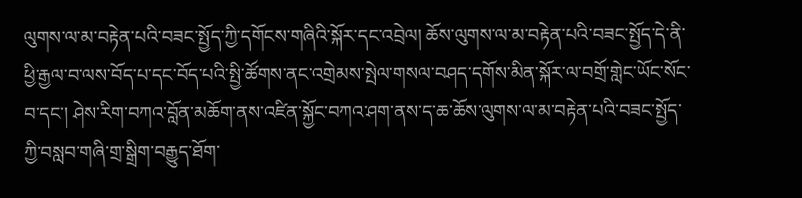ལུགས་ལ་མ་བརྟེན་པའི་བཟང་སྤྱོད་ཀྱི་དགོངས་གཞིའི་སྐོར་དང་འབྲེལ། ཆོས་ལུགས་ལ་མ་བརྟེན་པའི་བཟང་སྤྱོད་དེ་ནི་ཕྱི་རྒྱལ་བ་ལས་བོད་པ་དང་བོད་པའི་སྤྱི་ཚོགས་ནང་འགྲེམས་སྤེལ་གསལ་བཤད་དགོས་མིན་སྐོར་ལ་བགྲོ་གླེང་ཡོང་སོང་བ་དང་། ཤེས་རིག་བཀའ་བློན་མཆོག་ནས་འཛིན་སྐྱོང་བཀའ་ཤག་ནས་ད་ཆ་ཆོས་ལུགས་ལ་མ་བརྟེན་པའི་བཟང་སྤྱོད་ཀྱི་བསླབ་གཞི་གྲ་སྒྲིག་བརྒྱུད་ཐོག་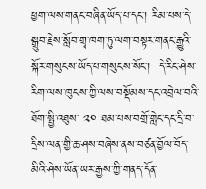ཕྱག་ལས་གནང་བཞིན་ཡོད་པ་དང་། རིམ་པས་དེ་སྒྲུབ་རྗེས་སློབ་གྲྭ་ཁག་ཏུ་ལག་བསྟར་གནང་རྒྱུའི་སྐོར་གསུངས་ཡོད་པ་གསུངས་སོང་།  དེ་རིང་ཤེས་རིག་ལས་ཁུངས་ཀྱི་ལས་བསྡོམས་དང་འབྲེལ་བའི་ཐོག་སྤྱི་འཐུས་ ༢༠ ཐམ་པས་བགྲོ་གླེང་དང་དྲི་བ་དྲིས་ལན་གྱི་ཆ་ཤས་བཞེས་ནས་བཙན་བྱོལ་བོད་མིའི་ཤེས་ཡོན་ཡར་རྒྱས་ཀྱི་གནད་དོན་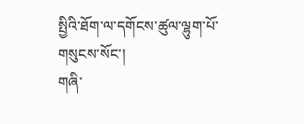སྤྱིའི་ཐོག་ལ་དགོངས་ཚུལ་ལྷུག་པོ་གསུངས་སོང་།
གཞི་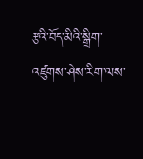རྩའི་བོད་མིའི་སྒྲིག་འཛུགས་ཤེས་རིག་ལས་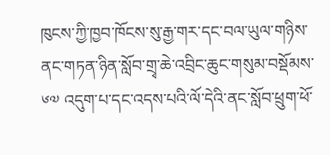ཁུངས་ཀྱི་ཁྱབ་ཁོངས་སུ་རྒྱ་གར་དང་བལ་ཡུལ་གཉིས་ནང་གཏན་ཉིན་སློབ་གྲྭ་ཆེ་འབྲིང་ཆུང་གསུམ་བསྡོམས་ ༦༧ འདུག་པ་དང་འདས་པའི་ལོ་དེའི་ནང་སློབ་ཕྲུག་ཕོ་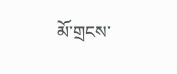མོ་གྲངས་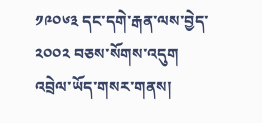༡༩༠༦༣ དང་དགེ་རྒན་ལས་བྱེད་ ༢༠༠༢ བཅས་སོགས་འདུག
འབྲེལ་ཡོད་གསར་གནས།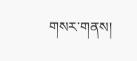གསར་གནས།